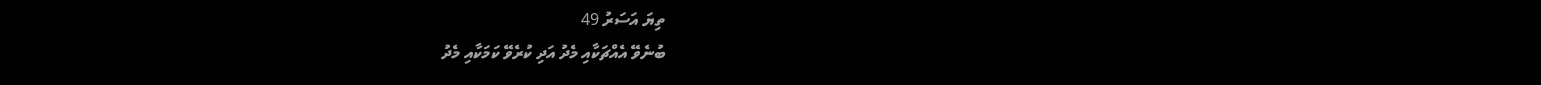ތިޔަ އަސަރު 49
ބުނެވޭ އެއްޗަކާއި މެދު އަދި ކުރެވޭ ކަމަކާއި މެދު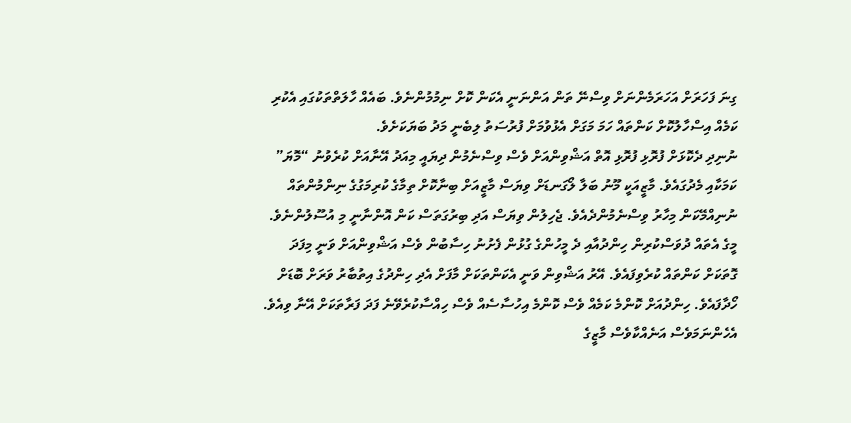ގިނަ ފަހަރަށް އަހަރަމެންނަށް ވިސްނޭ ތަން އަންނަނީ އެކަން ކޮށް ނިމުމުންނެވެ. ބައެއް ހާލަތްތަކުގައި އެކުރި ކަމެއް އިސްހާލުކޮށް ކަންތައް ހަމަ މަގަށް އެޅުވުމަށް ފުރުސަތު ލިބެނީ މަދު ބަޔަކަށެވެ.
ނުނިދި ދެކޮޅަށް ފުރޮޅި ފުރޮޅި އޮތް އަޝްވިންއަށް ވެސް ވިސްނެމުން ދިޔައީ މިއަދު އޭނާއަށް ކުރެވުނު “މޮޔަ” ކަމަކާއި މެދުގައެވެ. މާޒީއަކީ މޫނު ބަލާ ލޯގަނޑަށް ވިޔަސް މާޒީއަށް ބިނާކޮށް ތިމާގެ ކުރިމަގުގެ ނިންމުންތައް ނުނިއްމޭކަން މިހާރު ވިސްނެމުންދެއެވެ. ޖެހިލުން ވިޔަސް އަދި ބިރުގަތަސް ކަން އޮންނާނީ މި އުސޫލުންނެވެ. މީގެ އެތައް ދުވަސްކުރިން ހިންދުއާއި ދެ މީހުންގެ ގުޅުން ފެށުނު ހިސާބުން ވެސް އަޝްވިންއަށް ވަނީ މިފަދަ ގޮތަކަށް ކަންތައް ކުރެވިފައެވެ. އޭރު އަޝްވިން ވަނީ އެކަންތަކަށް މާފަށް އެދި ހިންދުގެ އިތުބާރު ވަރަށް ބޮޑަށް ހޯދާފައެވެ. ހިންދުއަށް ކޮންމެ ކަމެއް ވެސް ކޮންމެ އިހުސާސެއް ވެސް ހިއްސާކުރެވޭނެ ފަދަ ފަރާތަކަށް އޭނާ ވިއެވެ. އެހެންނަމަވެސް އަނެއްކާވެސް މާޒީގެ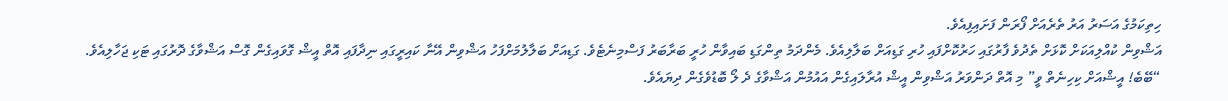ހިތިކަމުގެ އަސަރު އަރު ތެރެއަށް ފޯރަން ފަށައިފިއެވެ.
އަޝްވިން ކުއްލިއަކަށް ކޮޅަށް ތެދުވެ ފާރުގައި ހަރުކޮށްފައި ހުރި ގަޑިއަށް ބަލާލިއެވެ. މެންދަމު ތިންގަޑި ބައިވާން ހުރީ ބަރާބަރު ފަސްމިނެޓެވެ. ގަޑިއަށް ބަލާލުމަށްފަހު އަޝްވިން އޭނާ ކައިރީގައި ނިދާފައި އޮތް އީޝް ގޮވައިގެން ގޮސް އަޝްވާގެ ދޮރުގައި ޓަކި ޖަހާލިއެވެ.
“ބޭބެ! އީޝްއަށް ކިހިނެތް ވީ” މި އޮތް ދަންވަރު އަޝްވިން އީޝް އުރާލައިގެން އައުމުން އަޝްވާގެ ދެ ލޯ ބޮޑުވެގެން ދިޔައެވެ.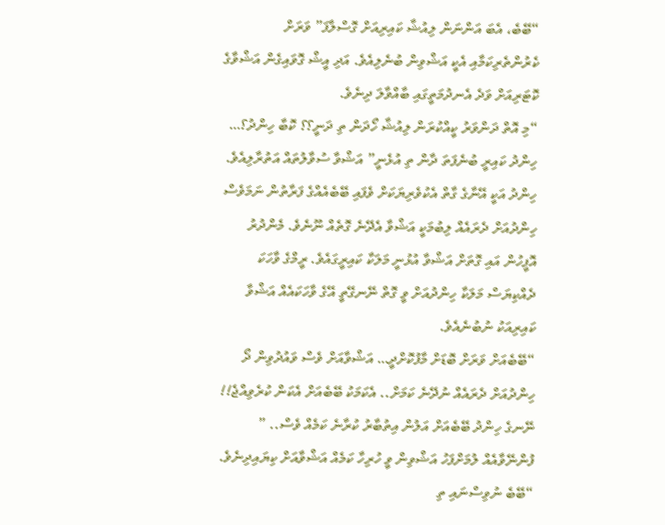“ބޭބެ، އެބަ އަންނަން ލިއުޝާ ކައިރިއަށް ގޮސްލާފަ” ވަރަށް ކެރުންތެރިކަމާއި އެކީ އަޝްވިން ބުނެލިއެވެ. އަދި އީޝް ގޮވައިގެން އަޝްވާގެ ކޮޓަރިއަށް ވަދެ އެނދުމަތީގައި ބާއްވާލަ ދިނެވެ.
“މި އޮތް ދަންވަރު ކީއްކުރަން ލިއުޝާ ހޯދަން ތި ދަނީ؟؟ ކޮބާ ހިންދު؟… ހިންދު ކައިރީ ބުނެފަތަ ދާން ތި އުޅެނީ” އަޝްވާ ސުވާލުތައް އަތުރާލިއެވެ. ހިންދު އަކީ އޭނާގެ ގާތް އެކުވެރިޔަކަށް ވެފައި ބޭބެއެއްގެ ފަރާތުން ނަމަވެސް ހިންދުއަށް ދެރައެއް ލިބުމަކީ އަޝްވާ އެދޭނެ ގޮތެއް ނޫނެވެ. މެންދުރު އޮފީހުން އައި ގޮތަށް އަޝްވާ އުޅުނީ މަލަކާ ކައިރީގައެވެ. ރީމްގެ ވާހަކަ ދެއްކިޔަސް މަލަކާ ހިންދުއަށް ވީ ގޮތް ނޭނގޭތީ އޭގެ ވާހަކައެއް އަޝްވާ ކައިރިއަކު ނުބުނެއެވެ.
“ބޭބެއަށް ވަރަށް ބޮޑަށް މާފުކޮށްދީ… އަޝްވާއަށް ވެސް ވައުދުވިން ދޯ ހިންދުއަށް ދެރައެއް ނުދޭނެ ކަމަށް.. އެކަމަކު ބޭބެއަށް އެކަން ކުރެވިއްޖެ!! ނޭނގެ ހިންދު ބޭބެއަށް އަލުން އިތުބާރު ކުރާނެ ކަމެއް ވެސް.. ” ފުންނޭވާއެއް ލުމަށްފަހު އަޝްވިން ވީ ހުރިހާ ކަމެއް އަޝްވާއަށް ކިޔައިދިނެވެ.
“ބޭބެ ނުވިސްނައި ތި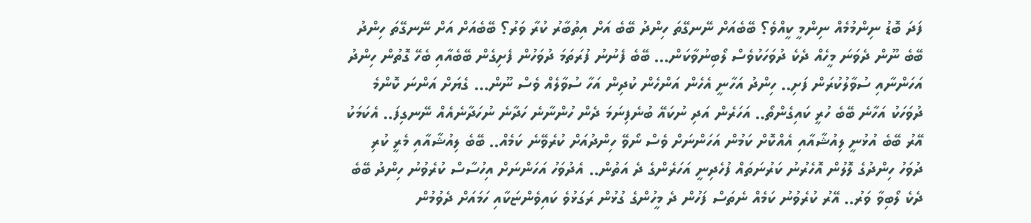ފަދަ ބޮޑު ނިންމުމެއް ނިންމީ ކީއްވެ؟ ބޭބެއަށް ނޭނގޭތަ ހިންދު ބޭބެ އަށް އިތުބާރު ކުރާ ވަރު؟ ބޭބެއަށް އަށް ނޭނގޭތަ ހިންދު ބޭބެ ނޫން ދެވަނަ މީހެއް ދެކެ ދުވަހަކުވެސް ލޯބިނުވާކަން… ބޭބެ ފެނުނު ފުރަތަމަ ދުވަހުން ފެށިގެން ބޭބެއާއި ބެހޭ ގޮތުން ހިންދު އަހަންނާއި ސުވާލުކުރަން ފަށި.. ހިންދު އަހާނީ އެހެން އަންހެން ކުދިން އަހާ ސުވާލެއް ވެސް ނޫން… ގެޔަށް އަންނަ ކޮންމެ ދުވަހަކު އަހާނެ ބޭބެ ހުރީ ކައިގެންތޯ.. އަހަރެން އަދި ނުކައޭ ބުނެފިނަމަ ދެން ހުންނާނެ ހަދާނެ ނުހަދާނެއެއް ނޭނގިފަ.. އެކަމަކު އޭރު ބޭބެ އުޅުނީ ލިއުޝާއާއި އެއްކޮށް ކަމުން އަހަންނަށް ވެސް ނޯވޭ ހިންދުއަށް ކުރެވޭނެ ކަމެއް.. ބޭބެ ލިއުޝާއާއި މެރީ ކުރި ދުވަހު ހިންދުގެ ލޮލުން އޮހެރުނު ކަރުނަތައް ފުހެދިނީ އަހަރެންގެ ދެ އަތުން.. އެދުވަހު އަހަންނަށް އިހުސާސް ކުރެވުނު ހިންދު ބޭބެ ދެކެ ލޯބިވާ ވަރު.. އޭރު ކުރެވުނު ކަމެއް ނެތަސް ފަހުން ދެ މީހުންގެ ގުޅުން ރަގަޅުވެ ކައިވެންޏަކާއި ހަމައަށް ދެވުމުން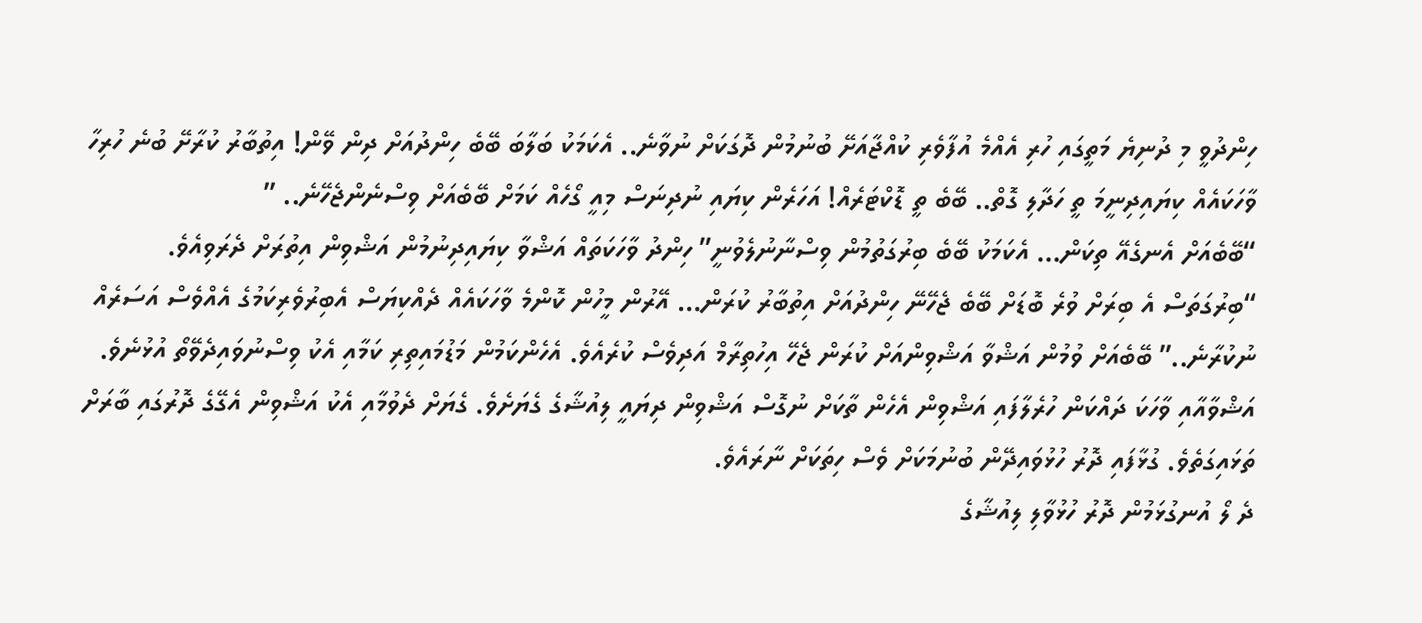ހިންދުވީ މި ދުނިޔެ މަތީގައި ހުރި އެއްމެ އުފާވެރި ކުއްޖާއަށޭ ބުނުމުން ދޮގަކަށް ނުވާނެ.. އެކަމަކު ބަލާބަ ބޭބެ ހިންދުއަށް ދިން ވޭން! އިތުބާރު ކުރާށޭ ބުނެ ހުރިހާ ވާހަކައެއް ކިޔައިދިނީމަ ތީ ހަދާލި ގޮތް.. ބޭބެ ތީ ޑޮކްޓަރެއް! އަހަރެން ކިޔައި ނުދިނަސް މިއީ ގޯހެއް ކަމަށް ބޭބެއަށް ވިސްނެންޖެހޭނެ.. ”
“ބޭބެއަށް އެނގެއޭ ތިކަން… އެކަމަކު ބޭބެ ބިރުގަތުމުން ވިސްނާނުލެވުނީ” ހިންދު ވާހަކަތައް އަޝްވާ ކިޔައިދިނުމުން އަޝްވިން އިތުރަށް ދެރަވިއެވެ.
“ބިރުގަތަސް އެ ބިރަށް ވުރެ ބޮޑަށް ބޭބެ ޖެހޭނޭ ހިންދުއަށް އިތުބާރު ކުރަން… އޭރުން މީހުން ކޮންމެ ވާހަކައެއް ދެއްކިޔަސް އެބިރުވެރިކަމުގެ އެއްވެސް އަސަރެއް ނުކުރާނެ..” ބޭބެއަށް ވުމުން އަޝްވާ އަޝްވިންއަށް ކުރަން ޖެހޭ އިހުތިރާމް އަދިވެސް ކުރެއެވެ. އެހެންކަމުން މަޑުމައިތިރި ކަމާއި އެކު ވިސްނުވައިދެވޭތޯ އުޅުނެވެ.
އަޝްވާއާއި ވާހަކަ ދައްކަން ހުރެލާފައި އަޝްވިން އެހެން ތާކަށް ނުގޮސް އަޝްވިން ދިޔައީ ލިއުޝާގެ ގެޔަށެވެ. ގެޔަށް ދެވުމާއި އެކު އަޝްވިން އެގޭގެ ދޮރުގައި ބާރަށް ތަޅައިގަތެވެ. ގުޅާފައި ދޮރު ހުޅުވައިދޭން ބުނުމަކަށް ވެސް ހިތަކަށް ނާރައެވެ.
ދެ ލޯ އުނގުޅަމުން ދޮރު ހުޅުވާލި ލިއުޝާގެ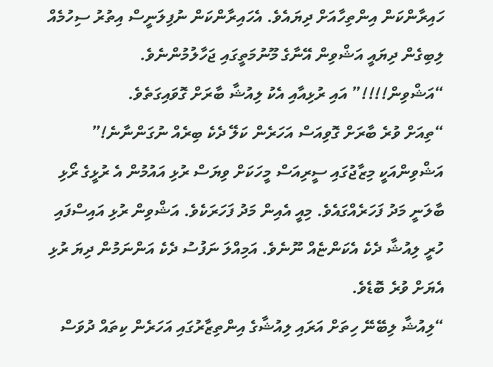ހައިރާންކަން އިންތިހާއަށް ދިޔައެވެ. އެހައިރާންކަން ނުފިލަނީސް އިތުރު ސިހުމެއް ލިބިގެން ދިޔައީ އަޝްވިން އޭނާގެ މޫނުމަތީގައި ޖަހާލުމުންނެވެ.
“އަޝްވިން!!!!” އައި ރުޅިއާއި އެކު ލިއުޝާ ބާރަށް ގޮވައިގަތެވެ.
“ތިއަށް ވުރެ ބާރަށް ގޮވިއަސް އަހަރެން ކަލޭ ދެކެ ބިރެއް ނުގަންނާނެ!” އަޝްވިންއަކީ މިޒާޖުގައި ސީރިއަސް މީހަކަށް ވިޔަސް ރުޅި އައުމުން އެ ރުޅީގެ ރޯޅި ބާލަނީ މަދު ފަހަރެއްގައެވެ. މިއީ އެއިން މަދު ފަހަރަކެވެ. އަޝްވިން ރުޅި އައިސްފައި ހުރީ ލިއުޝާ ދެކެ އެކަންޏެއް ނޫނެވެ. އަމިއްލަ ނަފުސު ދެކެ އަންނަމުން ދިޔަ ރުޅި އެޔަށް ވުރެ ބޮޑެވެ.
“ލިއުޝާ ލިބޭނޭ ހިތަށް އަރައި ލިއުޝާގެ އިންތިޒާރުގައި އަހަރެން ކިތައް ދުވަސް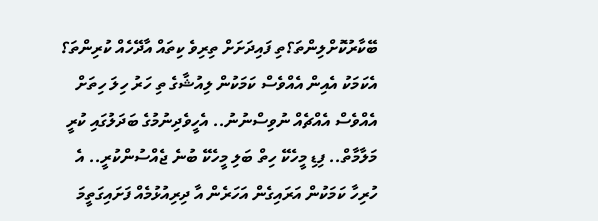ބޭކާރުކޮށްލިންތަ؟ތި ފައިދަށަށް ތިރިވެ ކިތައް އާދޭހެއް ކުރިންތަ؟ އެކަމަކު އެއިން އެއްވެސް ކަމަކުން ލިއުޝާގެ ތި ހަރު ހިލަ ހިތަށް އެއްވެސް އެއްޗެއް ނުވިސްނުނު.. އެހީވެދިނުމުގެ ބަދަލުގައި ކުރީ މަލާމާތް.. ފިޑި މީހެކޭ ހިތް ބަލި މީހެކޭ ބުނެ ޖެއްސުންކުރީ.. އެ ހުރިހާ ކަމަކުން އަރައިގެން އަހަރެން އާ ދިރިއުޅުމެއް ފަށައިގަތީމަ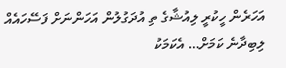އަހަރެން ހީކުރީ ލިއުޝާގެ ތި އުދަގުލުން އަހަންނަށް ފަސޭހައެއް ލިބިދާނެ ކަމަށް… އެކަމަކު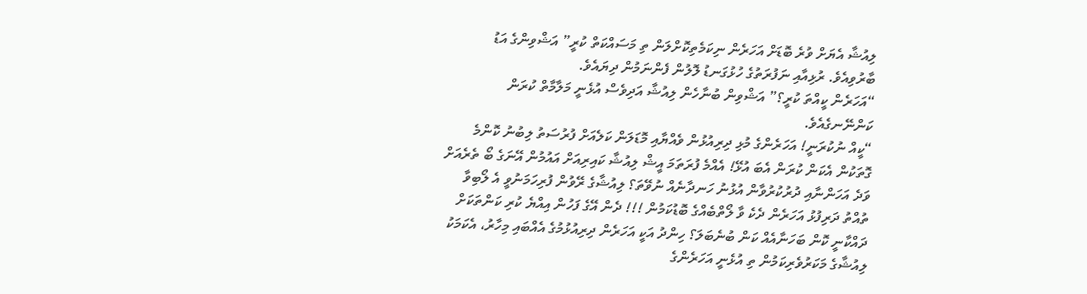ލިއުޝާ އެޔަށް ވުރެ ބޮޑަށް އަހަރެން ނިކަމެތިކޮށްލަން ތި މަސައްކަތް ކުރީ” އަޝްވިންގެ އަޑު ބާރުވިއެވެ. ރުޅިއާއި ނަފުރަތުގެ ހުޅުގަނޑު ލޮލުން ފެންނަމުން ދިޔައެވެ.
“އަހަރެން ކީއްތަ ކުރީ؟” އަޝްވިން ބުނާހެން ލިއުޝާ އަދިވެސް އުޅެނީ މަލާމާތް ކުރަން ކަންނޭނގެއެވެ.
“ކީއް ނުކުރަނީ! އަހަރެންގެ މުޅި ދިރިއުޅުން ވެއްޔާއި މޮޑަލަން ކަލެއަށް ފުރުސަތު ލިބުނު ކޮންމެ ގޮތަކުން އެކަން ކުރަން އެބަ އުޅޭ! އެއްމެ ފުރަތަމަ އީޝް ލިއުޝާ ކައިރިއަށް އައުމުން އޭނަގެ ބޯ ތެރެއަށް ވަދެ އަހަންނާއި ދުރުކުރުވާން އުޅުނު ހަނދާނެއް ނުވޭތަ؟ ލިއުޝާގެ ރޭވުން ފުރިހަމަނުވީ އެ ލޯބިވާ ތުއްތު ދަރިފުޅު އަހަރެން ދެކެ ވާ ލޯތްބެއްގެ ބޮޑުކަމުން !!! ދެން އޭގެ ފަހުން އިއްޔެ ކުރި ކަންތަކަށް ދައްކާނީ ކޮން ބަހަނާއެއް ކަން ބުނެބަލަ؟ ހިންދު އަކީ އަހަރެން ދިރިއުޅުމުގެ އެއްބައި މިހާރު، އެކަމަކު ލިއުޝާގެ މަކަރުވެރިކަމުން ތި އުޅެނީ އަހަރެންގެ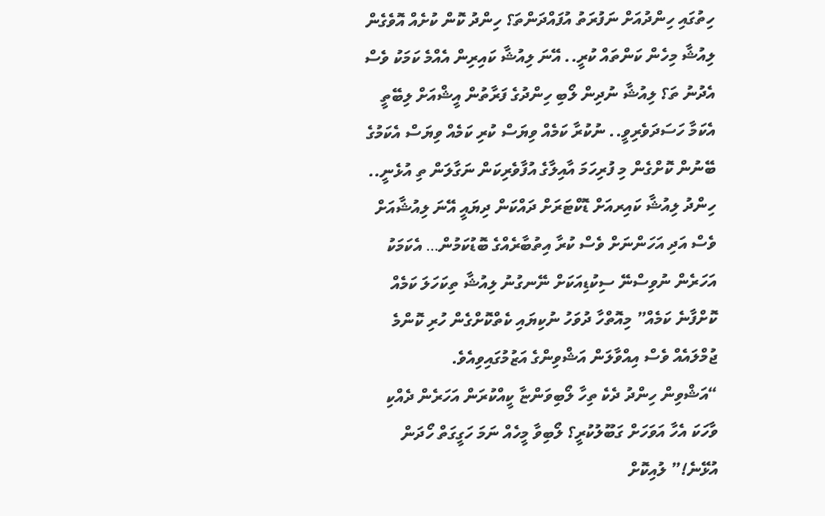ހިތުގައި ހިންދުއަށް ނަފުރަތު އުފައްދަންތަ؟ ހިންދު ކޮން ކުށެއް އޮވެގެން ލިއުޝާ މިހެން ކަންތައް ކުރީ.. އޭނަ ލިއުޝާ ކައިރިން އެއްމެ ކަމަކު ވެސް އެދުނު ތަ؟ ލިއުޝާ ނުދިން ލޯބި ހިންދުގެ ފަރާތުން އީޝްއަށް ލިބޭތީ އެކަމާ ހަސަދަވެރިވީ.. ނުކުރާ ކަމެއް ވިޔަސް ކުރި ކަމެއް ވިޔަސް އެކަމުގެ ބޭނުން ކޮށްގެން މި ފުރިހަމަ އާއިލާގެ އުފާވެރިކަން ނަގާލަން ތި އުޅެނީ.. ހިންދު ލިއުޝާ ކައިރއަށް ޑޮކްޓަރަށް ދައްކަން ދިޔައީ އޭނަ ލިއުޝާއަށް ވެސް އަދި އަހަންނަށް ވެސް ކުރާ އިތުބާރެއްގެ ބޮޑުކަމުން… އެކަމަކު އަހަރެން ނުވިސްނޭ ސިކުޑިއަކަށް ނޭނގުނު ލިއުޝާ ތިކަހަލަ ކަމެއް ކޮށްފާނެ ކަމެއް” މިއޮތްހާ ދުވަހު ނުކިޔައި ކެތްކޮށްގެން ހުރި ކޮންމެ ޖުމްލައެއް ވެސް އިއްވާލަން އަޝްވިންގެ އަޒުމުގައިވިއެވެ.
“އަޝްވިން ހިންދު ދެކެ ތިހާ ލޯބިވަންޏާ ކީއްކުރަން އަހަރެން ދެއްކި ވާހަކަ އެހާ އަވަހަށް ގަބޫލުކުރީ؟ ލޯބިވާ މީހެއް ނަމަ ހަގީގަތް ހޯދަން އުޅޭނެ!” ލުއިކޮށް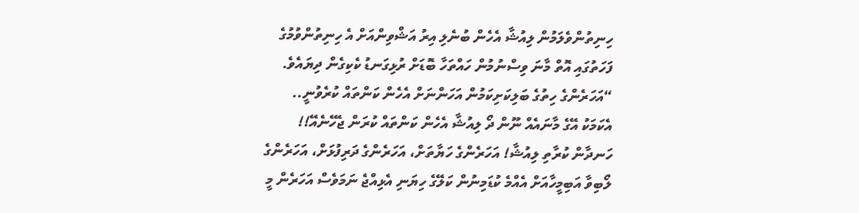ހިނިތުންވެލަމުން ލިއުޝާ އެހެން ބުނެލި އިރު އަޝްވިންއަށް އެ ހިނިތުންވުމުގެ ފަހަތުގައި އޮތް މާނަ ވިސްނުމުން ހައްތަހާ ބޮޑަށް ރުޅިގަނޑު ކެކިގެން ދިޔައެވެ.
“އަހަރެންގެ ހިތުގެ ބަލިކަށިކަމުން އަހަންނަށް އެހެން ކަންތައް ކުރެވުނީ.. އެކަމަކު އޭގެ މާނައެއް ނޫން ދޯ ލިއުޝާ އެހެން ކަންތައް ކުރަން ޖެހޭނެއޭ!! ހަނދާން ކުރާތި ލިއުޝާ! އަހަރެންގެ ހަޔާތަށް، އަހަރެންގެ ދަރިފުޅަށް، އަހަރެންގެ ލޯބިވާ އަބިމީހާއަށް އެއްމެ ކުޑަމިނުން ކަލޭގެ ހިޔަނި އެޅިއްޖެ ނަމަވެސް އަހަރެން މީ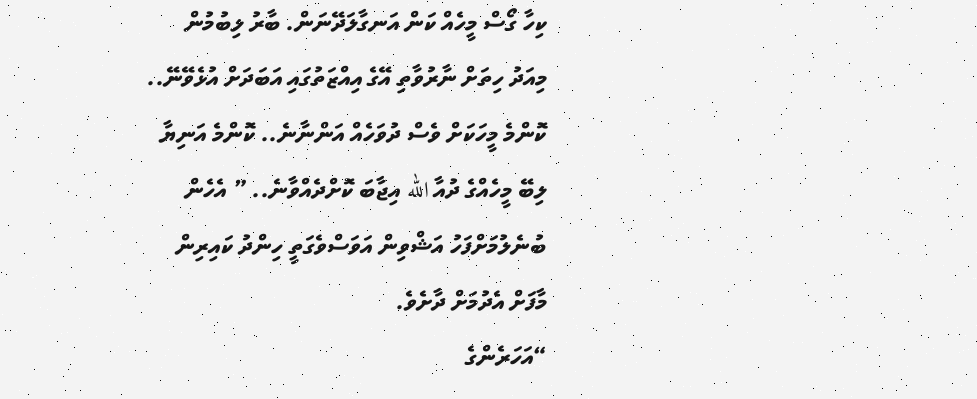ކިހާ ގޯސް މީހެއް ކަން އަނގާލަދޭނަން. ބާރު ލިބުމުން މިއަދު ހިތަށް ނާރުވާތި އޭގެ އިއްޒަތުގައި އަބަދަށް އުޅެވޭނޭ.. ކޮންމެ މީހަކަށް ވެސް ދުވަހެއް އަންނާނެ.. ކޮންމެ އަނިޔާ ލިބޭ މީހެއްގެ ދުއާ الله އިޖާބަ ކޮށްދެއްވާނެ.. ” އެހެން ބުނެލުމަށްފަހު އަޝްވިން އަވަސްވެގަތީ ހިންދު ކައިރިން މާފަށް އެދުމަށް ދާށެވެ.
“އަހަރެންގެ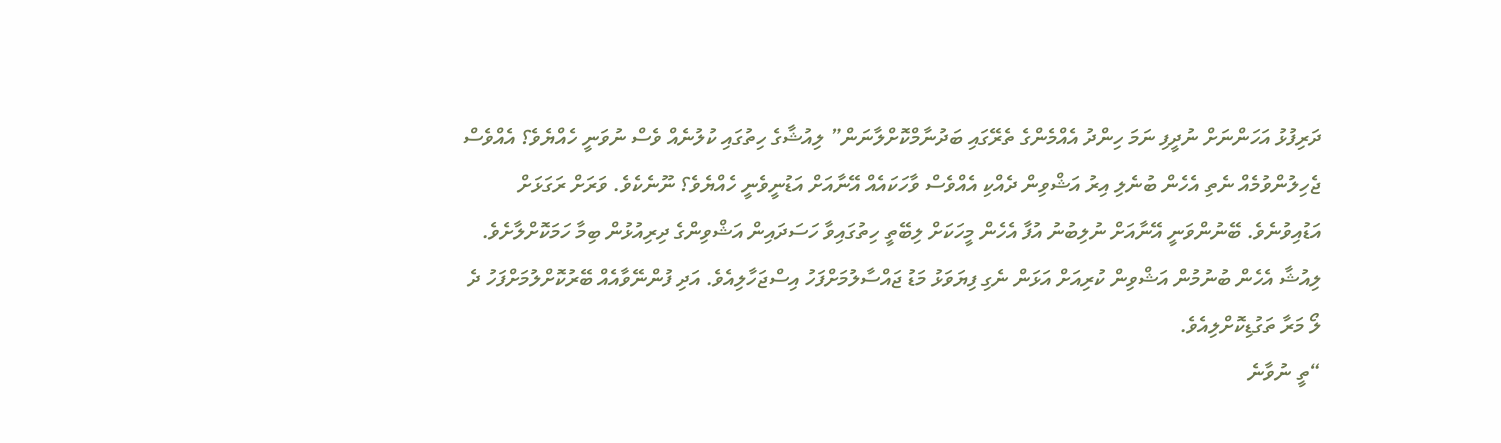ދަރިފުޅު އަހަންނަށް ނުދީފި ނަމަ ހިންދު އެއްމެންގެ ތެރޭގައި ބަދުނާމްކޮށްލާނަން” ލިއުޝާގެ ހިތުގައި ކުލުނެއް ވެސް ނުވަނީ ހެއްޔެވެ؟ އެއްވެސް ޖެހިލުންވުމެއް ނެތި އެހެން ބުނެލި އިރު އަޝްވިން ދެއްކި އެއްވެސް ވާހަކައެއް އޭނާއަށް އަޑުނީވެނީ ހެއްޔެވެ؟ ނޫނެކެވެ. ވަރަށް ރަގަޅަށް އަޑުއިވުނެވެ. ބޭނުންވަނީ އޭނާއަށް ނުލިބުނު އުފާ އެހެން މީހަކަށް ލިބޭތީ ހިތުގައިވާ ހަސަދައިން އަޝްވިންގެ ދިރިއުޅުން ބިމާ ހަމަކޮށްލާށެވެ.
ލިއުޝާ އެހެން ބުނުމުން އަޝްވިން ކުރިއަށް އަޅަން ނެގި ފިޔަވަޅު މަޑު ޖައްސާލުމަށްފަހު އިސްޖަހާލިއެވެ. އަދި ފުންނޭވާއެއް ބޭރުކޮށްލުމަށްފަހު ދެ ލޯ މަރާ ތަގުޑިކޮށްލިއެވެ.
“ތީ ނުވާނެ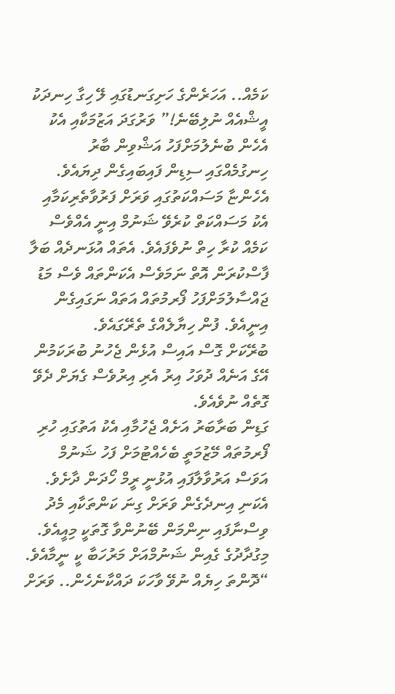ކަމެއް.. އަހަރެންގެ ހަށިގަނޑުގައި ލޭ ހިގާ ހިނދަކު އީޝްއެއް ނުލިބޭނެ!” ވަރުގަދަ އަޒުމަކާއި އެކު އެހެން ބުނެލުމަށްފަހު އަޝްވިން ބާރު ހިނގުމެއްގައި ސިޑިން ފައިބައިގެން ދިޔައެވެ.
އެހެންޏާ މަސައްކަތުގައި ވަރަށް ފަރުވާތެރިކަމާއި އެކު މަސައްކަތް ކުރެވޭ ޝަނުމް އިނީ އެއްވެސް ކަމެއް ކުރާ ހިތް ނުވެފައެވެ. އެތައް އުޅަނދެއް ބަލާ ފާސްކުރަން އޮތް ނަމަވެސް އެކަންތައް ވެސް މަޑު ޖައްސާލުމަށްފަހު ފޯރމުތައް އަތައް ނަގައިގެން އިނީއެވެ. ފުން ހިޔާލެއްގެ ތެރޭގައެވެ.
ބުރޭކަށް ގޮސް އައިސް އުޅެން ޖެހުނު ބުރަކަމުން އޭގެ އަނެއް ދުވަހު އިރު އެރި އިރުވެސް ގެޔަށް ދެވޭ ގޮތެއް ނުވެއެވެ.
ގަޑިން ބަރާބަރު އަށެއް ޖެހުމާއި އެކު އަތުގައި ހުރި ފޯރމުތައް މޭޒުމަތީ ބެހެއްޓުމަށް ފަހު ޝަނުމް އަވަސް އަރުވާލާފައި އުޅުނީ ރީމް ހޯދަން ދާށެވެ. އެކަނި އިނދެގެން ވަރަށް ގިނަ ކަންތަކާއި މެދު ވިސްނާފައި ނިންމަން ބޭނުންވާ ގޮތަކީ މިއީއެވެ.
މިގުދާދުގެ ގެއިން ޝަނުމްއަށް މަރުހަބާ ކީ ނީމާއެވެ.
“ދޮންތަ ހިޔެއް ނުވޭ ވާހަކަ ދައްކާނެހެން.. ވަރަށް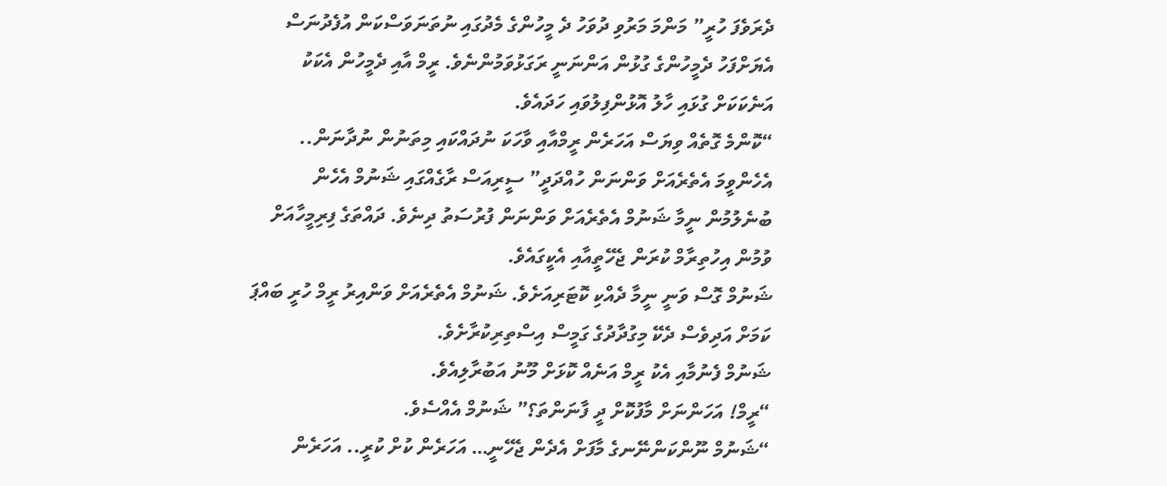ދެރަވެފަ ހުރީ” މަންމަ މަރުވި ދުވަހު ދެ މީހުންގެ މެދުގައި ނުތަނަވަސްކަން އުފެދުނަސް އެޔަށްފަހު ދެމީހުންގެ ގުޅުން އަންނަނީ ރަގަޅުވަމުންނެވެ. ރީމް އާއި ދެމީހުން އެކަކު އަނެކަކަށް ގުޅައި ހާލު އޮޅުންފިލުވައި ހަދައެވެ.
“ކޮންމެ ގޮތެއް ވިޔަސް އަހަރެން ރީމްއާއި ވާހަކަ ނުދައްކައި މިތަނުން ނުދާނަން.. އެހެންވީމަ އެތެރެއަށް ވަންނަން ހުއްދަދީ” ސީރިއަސް ރާގެއްގައި ޝަނުމް އެހެން ބުނެލުމުން ނީމާ ޝަނުމް އެތެރެއަށް ވަންނަން ފުރުސަތު ދިނެވެ. ދައްތަގެ ފިރިމީހާއަށް ވުމުން އިހުތިރާމް ކުރަން ޖެހޭތީއާއި އެކީގައެވެ.
ޝަނުމް ގޮސް ވަނީ ނީމާ ދެއްކި ކޮޓަރިއަށެވެ. ޝަނުމް އެތެރެއަށް ވަންއިރު ރީމް ހުރީ ބައްޕަ ކަމަށް އަދިވެސް ދެކޭ މިގުދާދުގެ ގަމީސް އިސްތިރިކުރާށެވެ.
ޝަނުމް ފެނުމާއި އެކު ރީމް އަނެއް ކޮޅަށް މޫނު އަބުރާލިއެވެ.
“ރީމް! އަހަންނަށް މާފުކޮށް ދީ ފާނަންތަ؟” ޝަނުމް އެއްސެވެ.
“ޝަނުމް ނޫންކަންނޭނގެ މާފަށް އެދެން ޖެހޭނީ… އަހަރެން ކުށް ކުރީ.. އަހަރެން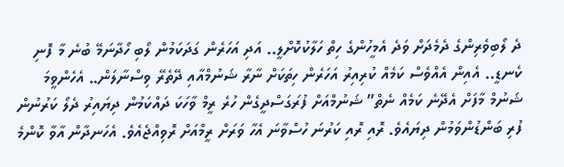ދެ ލޯބިވެރިންގެ ދެމެދަށް ވަދެ އެމީހުންގެ ހިތް ހަލާކުކޮށްލީ.. އަދި އަހަރެން ގަދަކަމުން ލޯބި ހޯދާނަމޭ ބުނެ މާ ފޮނި ކެނޑީ.. އެއިން އެއްވެސް ކަމެއް ކުރިއިރު އަހަރެން ހިތަކަށް ނާރާ ޝަނުމްއާއި ދޭތެރޭ ވިސްނާލަން.. އެހެންވީމަ ޝަނުމް މާފަށް އެދޭނެ ކަމެއް ނެތް” ޝަނުމްއަށް ފުރަގަސްދީގެން ހުރެ ރީމް ވާހަކަ ދައްކަމުން ދިޔައިރު ދެލޯ ކަރުނުން ފުރި ބަންޑުންވަމުން ދިޔައެވެ. ރޮއި ރޮއި ކަރުނަ ހުސްވާނަ އެހާ ވަރަށް ރީމްއަށް ރޮވިއްޖެއެވެ. އެހަނދާން އާވާ ކޮންމެ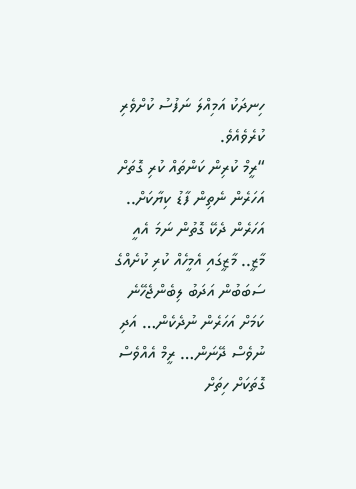ހިނދަކު އަމިއްލަ ނަފުސު ކުށްވެރި ކުރެވެއެވެ.
“ރީމް ކުރިން ކަންތައް ކުރި ގޮތަށް އަހަރެން ނެތިން ފާޑު ކިޔާކަށް.. އަހަރެން ދެކޭ ގޮތުން ނަމަ އެއީ މާޒީ.. މާޒީގައި އެމީހެއް ކުރި ކުށެއްގެ ސަބަބުން އަދަބު ލިބެންޖެހޭނެ ކަމަށް އަހަރެން ނުދެކެން… އަދި ނުވެސް ދޭނަން… ރީމް އެއްވެސް ގޮތަކަށް ހިތަށް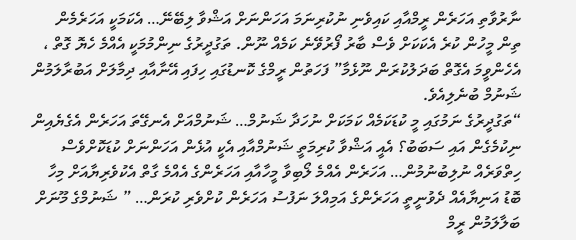ނާރުވާތި އަހަރެން ރީމްއާއި ކައިވެނި ނުކުރިނަމަ އަހަންނަށް އަޝްވާ ލިބޭނޭ… އެކަމަކީ އަހަރެމެން ތިން މީހުން ކުރެ އެކަކަށް ވެސް ބާރު ފޯރުވޭނެ ކަމެއް ނޫން. ތަގުދީރުގެ ނިންމުމަކީ އެއްމެ ހެޔޮ ގޮތް ، އެހެންވީމަ އެގޮތް ބަދަލުކުރަން ނޫޅެމާ” ފަހަތުން ރީމްގެ ކޮނޑުގައި ހިފައި އޭނާއާއި ދިމާލަށް އަބުރާލަމުން ޝަނުމް ބުނެލިއެވެ.
“ތަގުދީރުގެ ނަމުގައި މީ ކުޑަކަމެއް ކަމަކަށް ނުހަދާ ޝަނުމް… ޝަނުމްއަށް އެނގޭތަ އަހަރެން އެގެޔެއިން ނިކުމެގެން އައި ސަބަބު؟ އެއީ އަޝްވާ ކުރިމަތީ ޝަނުމްއާއި އެކީ އުޅެން އަހަންނަށް ކުޑަކޮށްވެސް ހިތްވަރެއް ނުލިބުނުމުން… އަހަރެން އެއްމެ ލޯބިވާ މީހާއާއި އަހަރެންގެ އެއްމެ ގާތް އެކުވެރިޔާއަށް މިހާ ބޮޑު އަނިޔާއެއް ދެވުނީތީ އަހަރެންގެ އަމިއްލަ ނަފުސު އަހަރެން ކުށްވެރި ކުރަން… ” ޝަނުމްގެ މޫނަށް ބަލާލަމުން ރީމް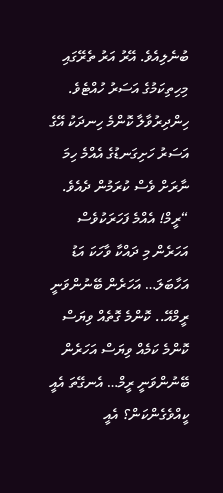ބުނެލިއެވެ. އޭރު އަރު ތެރޭގައި މިހިތިކަމުގެ އަސަރު ހުއްޓެވެ. ހިންދިރުވާލާ ކޮންމެ ހިނދަކު އޭގެ އަސަރު ހަށިގަނޑުގެ އެއްމެ ހިމަ ނާރަށް ވެސް ކުރަމުން ދެއެވެ.
“ރީމް! އެއްމެ ފަހަރަކުވެސް އަހަރެން މި ދައްކާ ވާހަކަ އަޑު އަހާބަލަ… އަހަރެން ބޭނުންވަނީ ރީމްއޭ.. ކޮންމެ ގޮތެއް ވިޔަސް ކޮންމެ ކަމެއް ވިޔަސް އަހަރެން ބޭނުންވަނީ ރީމް… އެނގޭތަ އެއީ ކީއްވެގެންކަން؟ އެއީ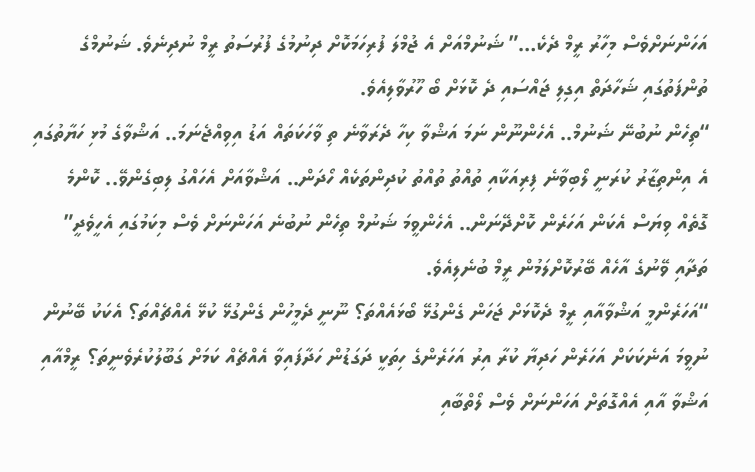އަހަންނަށްވެސް މިހާރު ރީމް ދެކެ…” ޝަނުމްއަށް އެ ޖުމްލަ ފުރިހަމަކޮށް ދިނުމުގެ ފުރުސަތު ރީމް ނުދިނެވެ. ޝަނުމްގެ ތުންފަތުގައި ޝަހާދަތް އިގިލި ޖައްސައި ދެ ކޮޅަށް ބޯ ހޫރުވާލިއެވެ.
“ތިހެން ނުބުނޭ ޝަނުމް.. އެހެންނޫން ނަމަ އަޝްވާ ކިހާ ދެރަވާނެ ތި ވާހަކަތައް އަޑު އިވިއްޖެނަމަ.. އަޝްވާގެ މުޅި ހަޔާތުގައި އެ އިންތިޒާރު ކުރަނީ ލޯބިވާނެ ފިރިއަކާއި ތުއްތު ތުއްތު ކުދިންތަކެއް ހޯދަން.. އަޝްވާއަށް އެހައްގު ލިބިގެންވޭ.. ކޮންމެ ގޮތެއް ވިޔަސް އެކަން އަހަރެން ކޮށްދޭނަން.. އެހެންވީމަ ޝަނުމް ތިހެން ނުބުނެ އަހަންނަށް ވެސް މިކަމުގައި އެހީވެދީ” ތަދާއި ވޭނުގެ އާހެއް ބޭރުކޮށްލަމުން ރީމް ބުނެލިއެވެ.
“އަހަރެންމީ އަޝްވާއާއި ރީމް ދެކޮޅަށް ޖަހަން ގެންގުޅޭ ބޯޅައެއްތަ؟ ނޫނީ ދެމީހުން ގެންގުޅޭ ކުޅޭ އެއްޗެއްތަ؟ އެކަކު ބޭނުން ނުވީމަ އަނެކަކަށް އަހަރެން ހަދިޔާ ކުރާ އިރު އަހަރެންގެ ހިތަކީ ދަގަޑުން ހަދާފައިވާ އެއްޗެއް ކަމަށް ގަބޫލުކުރެވެނީތަ؟ ރީމްއާއި އަޝްވާ އާއި އެއްގޮތަށް އަހަންނަށް ވެސް ލޯތްބާއި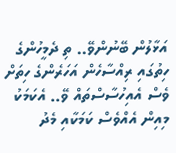އަޅާލުން ބޭނުންވޭ.. ތި ދެމީހުންގެ ހިތުގައި ރިއްސާހެން އަހަރެންގެ ހިތަށް ވެސް އެއިހުސާސްތައް ވޭ.. އެކަމަކު މިއިން އެއްވެސް ކަމަކާއި މެދު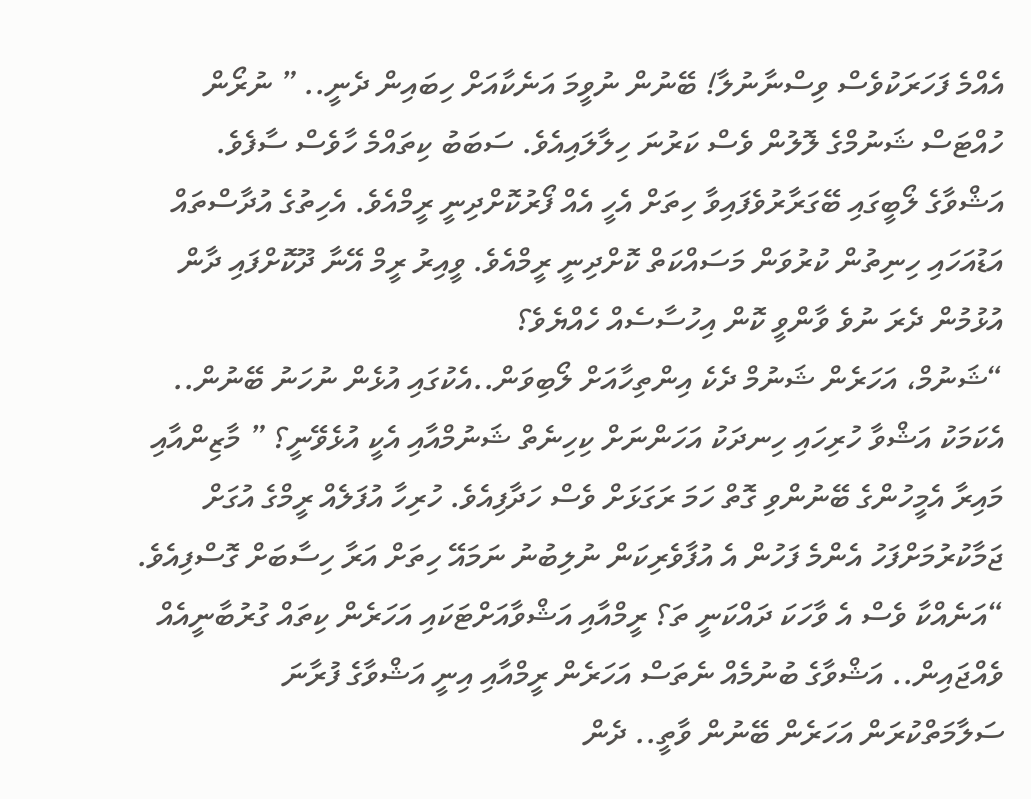އެއްމެ ފަހަރަކުވެސް ވިސްނާނުލާ! ބޭނުން ނުވީމަ އަނެކާއަށް ހިބައިން ދެނީ.. ” ނުރޯން ހުއްޓަސް ޝަނުމްގެ ލޮލުން ވެސް ކަރުނަ ހިލާލައިއެވެ. ސަބަބު ކިތައްމެ ހާވެސް ސާފެވެ. އަޝްވާގެ ލޯބީގައި ބޭގަރާރުވެފައިވާ ހިތަށް އެހީ އެއް ފޯރުކޮށްދިނީ ރީމްއެވެ. އެހިތުގެ އުދާސްތައް އަޑުއަހައި ހިނިތުން ކުރުވަން މަސައްކަތް ކޮށްދިނީ ރީމްއެވެ. ވީއިރު ރީމް އޭނާ ދޫކޮށްފައި ދާން އުޅުމުން ދެރަ ނުވެ ވާންވީ ކޮން އިހުސާސެއް ހެއްޔެވެ؟
“ޝަނުމް، އަހަރެން ޝަނުމް ދެކެ އިންތިހާއަށް ލޯބިވަން..އެކުގައި އުޅެން ނުހަނު ބޭނުން.. އެކަމަކު އަޝްވާ ހުރިހައި ހިނދަކު އަހަންނަށް ކިހިނެތް ޝަނުމްއާއި އެކީ އުޅެވޭނީ؟ ” މާޒިންއާއި މައިރާ އެމީހުންގެ ބޭނުންވި ގޮތް ހަމަ ރަގަޅަށް ވެސް ހަދާފިއެވެ. ހުރިހާ އުފަލެއް ރީމްގެ އުގަށް ޖަމާކުރުމަށްފަހު އެންމެ ފަހުން އެ އުފާވެރިކަން ނުލިބުނު ނަމައޭ ހިތަށް އަރާ ހިސާބަށް ގޮސްފިއެވެ.
“އަނެއްކާ ވެސް އެ ވާހަކަ ދައްކަނީ ތަ؟ ރީމްއާއި އަޝްވާއަށްޓަކައި އަހަރެން ކިތައް ގުރުބާނީއެއް ވެއްޖައިން.. އަޝްވާގެ ބުނުމެއް ނެތަސް އަހަރެން ރީމްއާއި އިނީ އަޝްވާގެ ފުރާނަ ސަލާމަތްކުރަން އަހަރެން ބޭނުން ވާތީ.. ދެން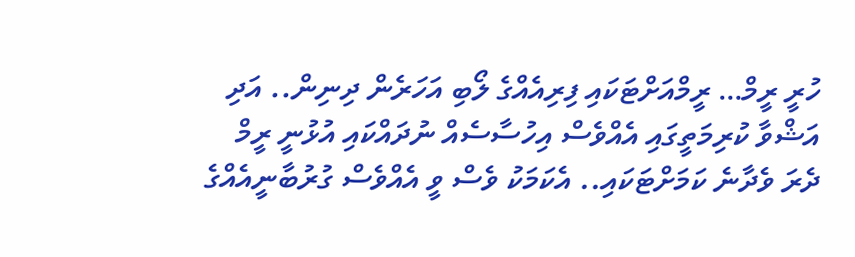ހުރީ ރީމް… ރީމްއަށްޓަކައި ފިރިއެއްގެ ލޯބި އަހަރެން ދިނިން.. އަދި އަޝްވާ ކުރިމަތީގައި އެއްވެސް އިހުސާސެއް ނުދައްކައި އުޅުނީ ރީމް ދެރަ ވެދާނެ ކަމަށްޓަކައި.. އެކަމަކު ވެސް ވީ އެއްވެސް ގުރުބާނީއެއްގެ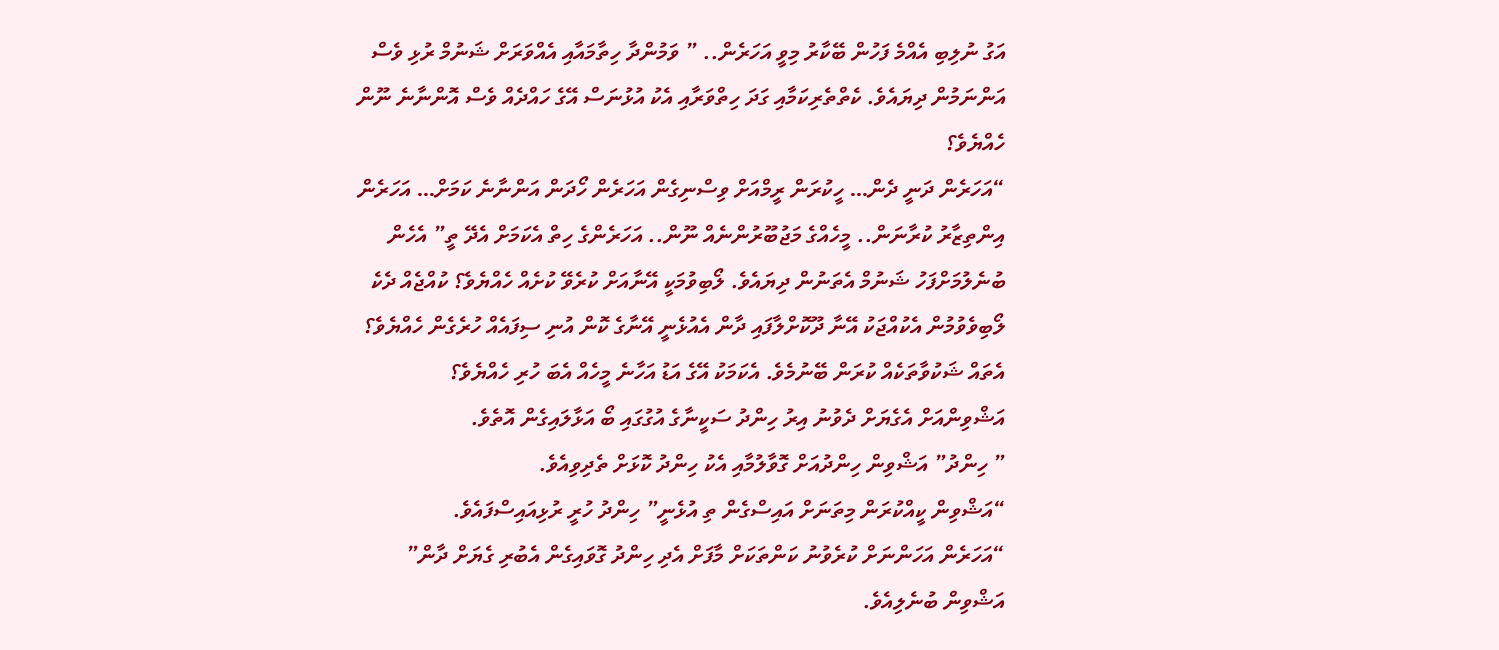އަގު ނުލިބި އެއްމެ ފަހުން ބޭކާރު މިވީ އަހަރެން.. ” ވަމުންދާ ހިތާމައާއި އެއްވަރަށް ޝަނުމް ރުޅި ވެސް އަންނަމުން ދިޔައެވެ. ކެތްތެރިކަމާއި ގަދަ ހިތްވަރާއި އެކު އުޅުނަސް އޭގެ ހައްދެއް ވެސް އޮންނާނެ ނޫން ހެއްޔެވެ؟
“އަހަރެން ދަނީ ދެން… ހީކުރަން ރީމްއަށް ވިސްނިގެން އަހަރެން ހޯދަން އަންނާނެ ކަމަށް… އަހަރެން އިންތިޒާރު ކުރާނަން.. މީހެއްގެ މަޖުބޫރުންނެއް ނޫން.. އަހަރެންގެ ހިތް އެކަމަށް އެދޭ ތީ” އެހެން ބުނެލުމަށްފަހު ޝަނުމް އެތަނުން ދިޔައެވެ. ލޯބިވުމަކީ އޭނާއަށް ކުރެވޭ ކުށެއް ހެއްޔެވެ؟ ކުއްޖެއް ދެކެ ލޯބިވެވުމުން އެކުއްޖަކު އޭނާ ދޫކޮށްލާފައި ދާން އެއުޅެނީ އޭނާގެ ކޮން އުނި ސިފައެއް ހުރެގެން ހެއްޔެވެ؟ އެތައް ޝަކުވާތަކެއް ކުރަން ބޭނުމެވެ. އެކަމަކު އޭގެ އަޑު އަހާނެ މީހެއް އެބަ ހުރި ހެއްޔެވެ؟
އަޝްވިންއަށް އެގެޔަށް ދެވުނު އިރު ހިންދު ސަކީނާގެ އުގުގައި ބޯ އަޅާލައިގެން އޮތެވެ.
” ހިންދު” އަޝްވިން ހިންދުއަށް ގޮވާލުމާއި އެކު ހިންދު ކޮޅަށް ތެދިވިއެވެ.
“އަޝްވިން ކީއްކުރަން މިތަނަށް އައިސްގެން ތި އުޅެނީ” ހިންދު ހުރީ ރުޅިއައިސްފައެވެ.
“އަހަރެން އަހަންނަށް ކުރެވުނު ކަންތަކަށް މާފަށް އެދި ހިންދު ގޮވައިގެން އެބުރި ގެޔަށް ދާން” އަޝްވިން ބުނެލިއެވެ.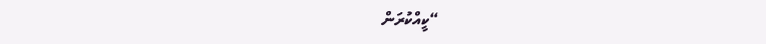“ކީއްކުރަން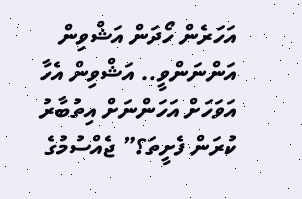އަހަރެން ހޯދަން އަޝްވިން އަންނަންވީ.. އަޝްވިން އެހާ އަވަހަށް އަހަންނަށް އިތުބާރު ކުރަން ފެށީތަ؟” ޖެއްސުމުގެ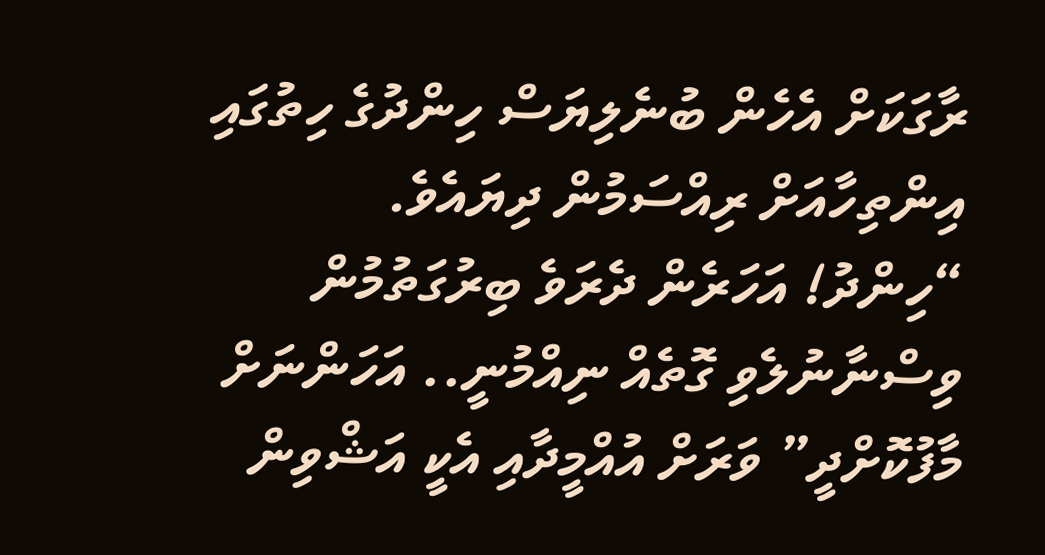ރާގަކަށް އެހެން ބުނެލިޔަސް ހިންދުގެ ހިތުގައި އިންތިހާއަށް ރިއްސަމުން ދިޔައެވެ.
“ހިންދު! އަހަރެން ދެރަވެ ބިރުގަތުމުން ވިސްނާނުލެވި ގޮތެއް ނިއްމުނީ.. އަހަންނަށް މާފުކޮށްދީ” ވަރަށް އުއްމީދާއި އެކީ އަޝްވިން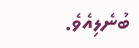ބުނެލިއެވެ.